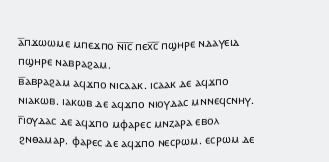ⲁ̅ⲡϫⲱⲱⲙⲉ ⲙⲡⲉϫⲡⲟ ⲛ̅ⲓ̅ⲥ̅ ⲡⲉⲭ̅ⲥ̅ ⲡϣⲏⲣⲉ ⲛⲇⲁⲩⲉⲓⲇ ⲡϣⲏⲣⲉ ⲛⲁⲃⲣⲁϩⲁⲙ.
ⲃ̅ⲁⲃⲣⲁϩⲁⲙ ⲁϥϫⲡⲟ ⲛⲓⲥⲁⲁⲕ. ⲓⲥⲁⲁⲕ ⲇⲉ ⲁϥϫⲡⲟ ⲛⲓⲁⲕⲱⲃ. ⲓⲁⲕⲱⲃ ⲇⲉ ⲁϥϫⲡⲟ ⲛⲓⲟⲩⲇⲁⲥ ⲙⲛⲛⲉϥⲥⲛⲏⲩ.
ⲅ̅ⲓⲟⲩⲇⲁⲥ ⲇⲉ ⲁϥϫⲡⲟ ⲙⲫⲁⲣⲉⲥ ⲙⲛⲍⲁⲣⲁ ⲉⲃⲟⲗ ϩⲛⲑⲁⲙⲁⲣ. ⲫⲁⲣⲉⲥ ⲇⲉ ⲁϥϫⲡⲟ ⲛⲉⲥⲣⲱⲙ. ⲉⲥⲣⲱⲙ ⲇⲉ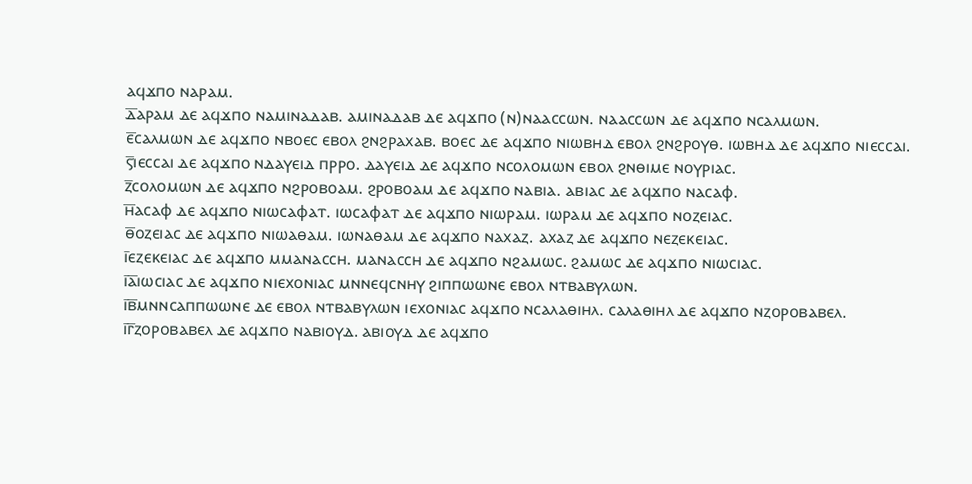ⲁϥϫⲡⲟ ⲛⲁⲣⲁⲙ.
ⲇ̅ⲁⲣⲁⲙ ⲇⲉ ⲁϥϫⲡⲟ ⲛⲁⲙⲓⲛⲁⲇⲁⲃ. ⲁⲙⲓⲛⲁⲇⲁⲃ ⲇⲉ ⲁϥϫⲡⲟ (ⲛ)ⲛⲁⲁⲥⲥⲱⲛ. ⲛⲁⲁⲥⲥⲱⲛ ⲇⲉ ⲁϥϫⲡⲟ ⲛⲥⲁⲗⲙⲱⲛ.
ⲉ̅ⲥⲁⲗⲙⲱⲛ ⲇⲉ ⲁϥϫⲡⲟ ⲛⲃⲟⲉⲥ ⲉⲃⲟⲗ ϩⲛϩⲣⲁⲭⲁⲃ. ⲃⲟⲉⲥ ⲇⲉ ⲁϥϫⲡⲟ ⲛⲓⲱⲃⲏⲇ ⲉⲃⲟⲗ ϩⲛϩⲣⲟⲩⲑ. ⲓⲱⲃⲏⲇ ⲇⲉ ⲁϥϫⲡⲟ ⲛⲓⲉⲥⲥⲁⲓ.
ⲋ̅ⲓⲉⲥⲥⲁⲓ ⲇⲉ ⲁϥϫⲡⲟ ⲛⲇⲁⲩⲉⲓⲇ ⲡⲣⲣⲟ. ⲇⲁⲩⲉⲓⲇ ⲇⲉ ⲁϥϫⲡⲟ ⲛⲥⲟⲗⲟⲙⲱⲛ ⲉⲃⲟⲗ ϩⲛⲑⲓⲙⲉ ⲛⲟⲩⲣⲓⲁⲥ.
ⲍ̅ⲥⲟⲗⲟⲙⲱⲛ ⲇⲉ ⲁϥϫⲡⲟ ⲛϩⲣⲟⲃⲟⲁⲙ. ϩⲣⲟⲃⲟⲁⲙ ⲇⲉ ⲁϥϫⲡⲟ ⲛⲁⲃⲓⲁ. ⲁⲃⲓⲁⲥ ⲇⲉ ⲁϥϫⲡⲟ ⲛⲁⲥⲁⲫ.
ⲏ̅ⲁⲥⲁⲫ ⲇⲉ ⲁϥϫⲡⲟ ⲛⲓⲱⲥⲁⲫⲁⲧ. ⲓⲱⲥⲁⲫⲁⲧ ⲇⲉ ⲁϥϫⲡⲟ ⲛⲓⲱⲣⲁⲙ. ⲓⲱⲣⲁⲙ ⲇⲉ ⲁϥϫⲡⲟ ⲛⲟⲍⲉⲓⲁⲥ.
ⲑ̅ⲟⲍⲉⲓⲁⲥ ⲇⲉ ⲁϥϫⲡⲟ ⲛⲓⲱⲁⲑⲁⲙ. ⲓⲱⲛⲁⲑⲁⲙ ⲇⲉ ⲁϥϫⲡⲟ ⲛⲁⲭⲁⲍ. ⲁⲭⲁⲍ ⲇⲉ ⲁϥϫⲡⲟ ⲛⲉⲍⲉⲕⲉⲓⲁⲥ.
ⲓ̅ⲉⲍⲉⲕⲉⲓⲁⲥ ⲇⲉ ⲁϥϫⲡⲟ ⲙⲙⲁⲛⲁⲥⲥⲏ. ⲙⲁⲛⲁⲥⲥⲏ ⲇⲉ ⲁϥϫⲡⲟ ⲛϩⲁⲙⲱⲥ. ϩⲁⲙⲱⲥ ⲇⲉ ⲁϥϫⲡⲟ ⲛⲓⲱⲥⲓⲁⲥ.
ⲓ̅ⲁ̅ⲓⲱⲥⲓⲁⲥ ⲇⲉ ⲁϥϫⲡⲟ ⲛⲓⲉⲭⲟⲛⲓⲁⲥ ⲙⲛⲛⲉϥⲥⲛⲏⲩ ϩⲓⲡⲡⲱⲱⲛⲉ ⲉⲃⲟⲗ ⲛⲧⲃⲁⲃⲩⲗⲱⲛ.
ⲓ̅ⲃ̅ⲙⲛⲛⲥⲁⲡⲡⲱⲱⲛⲉ ⲇⲉ ⲉⲃⲟⲗ ⲛⲧⲃⲁⲃⲩⲗⲱⲛ ⲓⲉⲭⲟⲛⲓⲁⲥ ⲁϥϫⲡⲟ ⲛⲥⲁⲗⲁⲑⲓⲏⲗ. ⲥⲁⲗⲁⲑⲓⲏⲗ ⲇⲉ ⲁϥϫⲡⲟ ⲛⲍⲟⲣⲟⲃⲁⲃⲉⲗ.
ⲓ̅ⲅ̅ⲍⲟⲣⲟⲃⲁⲃⲉⲗ ⲇⲉ ⲁϥϫⲡⲟ ⲛⲁⲃⲓⲟⲩⲇ. ⲁⲃⲓⲟⲩⲇ ⲇⲉ ⲁϥϫⲡⲟ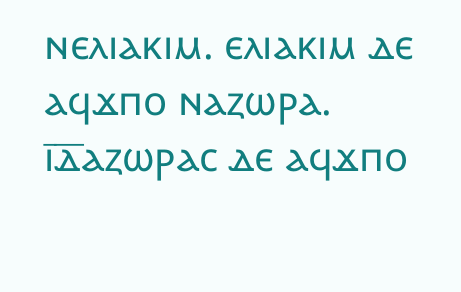ⲛⲉⲗⲓⲁⲕⲓⲙ. ⲉⲗⲓⲁⲕⲓⲙ ⲇⲉ ⲁϥϫⲡⲟ ⲛⲁⲍⲱⲣⲁ.
ⲓ̅ⲇ̅ⲁⲍⲱⲣⲁⲥ ⲇⲉ ⲁϥϫⲡⲟ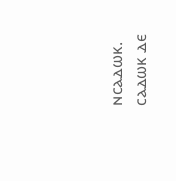ⲛⲥⲁⲇⲱⲕ. ⲥⲁⲇⲱⲕ ⲇⲉ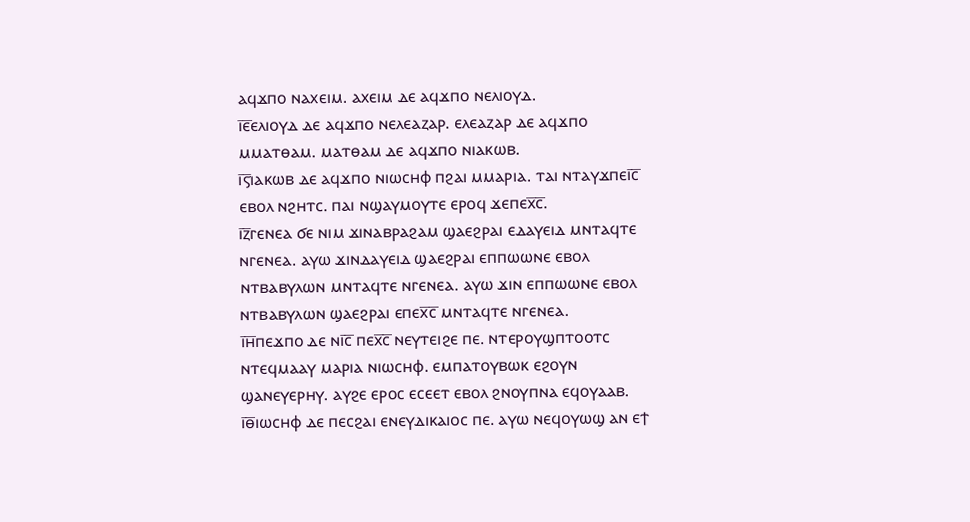ⲁϥϫⲡⲟ ⲛⲁⲭⲉⲓⲙ. ⲁⲭⲉⲓⲙ ⲇⲉ ⲁϥϫⲡⲟ ⲛⲉⲗⲓⲟⲩⲇ.
ⲓ̅ⲉ̅ⲉⲗⲓⲟⲩⲇ ⲇⲉ ⲁϥϫⲡⲟ ⲛⲉⲗⲉⲁⲍⲁⲣ. ⲉⲗⲉⲁⲍⲁⲣ ⲇⲉ ⲁϥϫⲡⲟ ⲙⲙⲁⲧⲑⲁⲙ. ⲙⲁⲧⲑⲁⲙ ⲇⲉ ⲁϥϫⲡⲟ ⲛⲓⲁⲕⲱⲃ.
ⲓ̅ⲋ̅ⲓⲁⲕⲱⲃ ⲇⲉ ⲁϥϫⲡⲟ ⲛⲓⲱⲥⲏⲫ ⲡϩⲁⲓ ⲙⲙⲁⲣⲓⲁ. ⲧⲁⲓ ⲛⲧⲁⲩϫⲡⲉⲓ̅ⲥ̅ ⲉⲃⲟⲗ ⲛϩⲏⲧⲥ. ⲡⲁⲓ ⲛϣⲁⲩⲙⲟⲩⲧⲉ ⲉⲣⲟϥ ϫⲉⲡⲉⲭ̅ⲥ̅.
ⲓ̅ⲍ̅ⲅⲉⲛⲉⲁ ϭⲉ ⲛⲓⲙ ϫⲓⲛⲁⲃⲣⲁϩⲁⲙ ϣⲁⲉϩⲣⲁⲓ ⲉⲇⲁⲩⲉⲓⲇ ⲙⲛⲧⲁϥⲧⲉ ⲛⲅⲉⲛⲉⲁ. ⲁⲩⲱ ϫⲓⲛⲇⲁⲩⲉⲓⲇ ϣⲁⲉϩⲣⲁⲓ ⲉⲡⲡⲱⲱⲛⲉ ⲉⲃⲟⲗ ⲛⲧⲃⲁⲃⲩⲗⲱⲛ ⲙⲛⲧⲁϥⲧⲉ ⲛⲅⲉⲛⲉⲁ. ⲁⲩⲱ ϫⲓⲛ ⲉⲡⲡⲱⲱⲛⲉ ⲉⲃⲟⲗ ⲛⲧⲃⲁⲃⲩⲗⲱⲛ ϣⲁⲉϩⲣⲁⲓ ⲉⲡⲉⲭ̅ⲥ̅ ⲙⲛⲧⲁϥⲧⲉ ⲛⲅⲉⲛⲉⲁ.
ⲓ̅ⲏ̅ⲡⲉϫⲡⲟ ⲇⲉ ⲛⲓ̅ⲥ̅ ⲡⲉⲭ̅ⲥ̅ ⲛⲉⲩⲧⲉⲓϩⲉ ⲡⲉ. ⲛⲧⲉⲣⲟⲩϣⲡⲧⲟⲟⲧⲥ ⲛⲧⲉϥⲙⲁⲁⲩ ⲙⲁⲣⲓⲁ ⲛⲓⲱⲥⲏⲫ. ⲉⲙⲡⲁⲧⲟⲩⲃⲱⲕ ⲉϩⲟⲩⲛ ϣⲁⲛⲉⲩⲉⲣⲏⲩ. ⲁⲩϩⲉ ⲉⲣⲟⲥ ⲉⲥⲉⲉⲧ ⲉⲃⲟⲗ ϩⲛⲟⲩⲡⲛⲁ ⲉϥⲟⲩⲁⲁⲃ.
ⲓ̅ⲑ̅ⲓⲱⲥⲏⲫ ⲇⲉ ⲡⲉⲥϩⲁⲓ ⲉⲛⲉⲩⲇⲓⲕⲁⲓⲟⲥ ⲡⲉ. ⲁⲩⲱ ⲛⲉϥⲟⲩⲱϣ ⲁⲛ ⲉϯ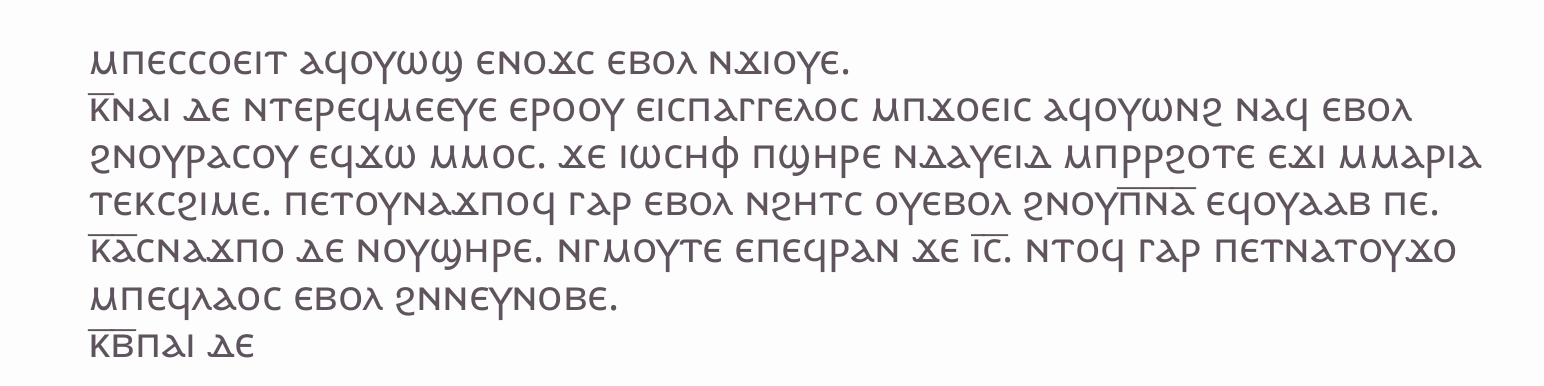ⲙⲡⲉⲥⲥⲟⲉⲓⲧ ⲁϥⲟⲩⲱϣ ⲉⲛⲟϫⲥ ⲉⲃⲟⲗ ⲛϫⲓⲟⲩⲉ.
ⲕ̅ⲛⲁⲓ ⲇⲉ ⲛⲧⲉⲣⲉϥⲙⲉⲉⲩⲉ ⲉⲣⲟⲟⲩ ⲉⲓⲥⲡⲁⲅⲅⲉⲗⲟⲥ ⲙⲡϫⲟⲉⲓⲥ ⲁϥⲟⲩⲱⲛϩ ⲛⲁϥ ⲉⲃⲟⲗ ϩⲛⲟⲩⲣⲁⲥⲟⲩ ⲉϥϫⲱ ⲙⲙⲟⲥ. ϫⲉ ⲓⲱⲥⲏⲫ ⲡϣⲏⲣⲉ ⲛⲇⲁⲩⲉⲓⲇ ⲙⲡⲣⲣϩⲟⲧⲉ ⲉϫⲓ ⲙⲙⲁⲣⲓⲁ ⲧⲉⲕⲥϩⲓⲙⲉ. ⲡⲉⲧⲟⲩⲛⲁϫⲡⲟϥ ⲅⲁⲣ ⲉⲃⲟⲗ ⲛϩⲏⲧⲥ ⲟⲩⲉⲃⲟⲗ ϩⲛⲟⲩⲡ̅ⲛ̅ⲁ̅ ⲉϥⲟⲩⲁⲁⲃ ⲡⲉ.
ⲕ̅ⲁ̅ⲥⲛⲁϫⲡⲟ ⲇⲉ ⲛⲟⲩϣⲏⲣⲉ. ⲛⲅⲙⲟⲩⲧⲉ ⲉⲡⲉϥⲣⲁⲛ ϫⲉ ⲓ̅ⲥ̅. ⲛⲧⲟϥ ⲅⲁⲣ ⲡⲉⲧⲛⲁⲧⲟⲩϫⲟ ⲙⲡⲉϥⲗⲁⲟⲥ ⲉⲃⲟⲗ ϩⲛⲛⲉⲩⲛⲟⲃⲉ.
ⲕ̅ⲃ̅ⲡⲁⲓ ⲇⲉ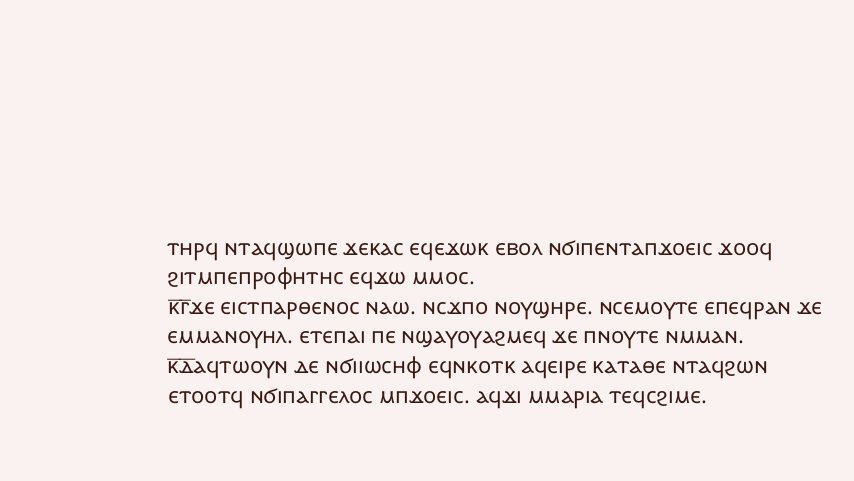ⲧⲏⲣϥ ⲛⲧⲁϥϣⲱⲡⲉ ϫⲉⲕⲁⲥ ⲉϥⲉϫⲱⲕ ⲉⲃⲟⲗ ⲛϭⲓⲡⲉⲛⲧⲁⲡϫⲟⲉⲓⲥ ϫⲟⲟϥ ϩⲓⲧⲙⲡⲉⲡⲣⲟⲫⲏⲧⲏⲥ ⲉϥϫⲱ ⲙⲙⲟⲥ.
ⲕ̅ⲅ̅ϫⲉ ⲉⲓⲥⲧⲡⲁⲣⲑⲉⲛⲟⲥ ⲛⲁⲱ. ⲛⲥϫⲡⲟ ⲛⲟⲩϣⲏⲣⲉ. ⲛⲥⲉⲙⲟⲩⲧⲉ ⲉⲡⲉϥⲣⲁⲛ ϫⲉ ⲉⲙⲙⲁⲛⲟⲩⲏⲗ. ⲉⲧⲉⲡⲁⲓ ⲡⲉ ⲛϣⲁⲩⲟⲩⲁϩⲙⲉϥ ϫⲉ ⲡⲛⲟⲩⲧⲉ ⲛⲙⲙⲁⲛ.
ⲕ̅ⲇ̅ⲁϥⲧⲱⲟⲩⲛ ⲇⲉ ⲛϭⲓⲓⲱⲥⲏⲫ ⲉϥⲛⲕⲟⲧⲕ ⲁϥⲉⲓⲣⲉ ⲕⲁⲧⲁⲑⲉ ⲛⲧⲁϥϩⲱⲛ ⲉⲧⲟⲟⲧϥ ⲛϭⲓⲡⲁⲅⲅⲉⲗⲟⲥ ⲙⲡϫⲟⲉⲓⲥ. ⲁϥϫⲓ ⲙⲙⲁⲣⲓⲁ ⲧⲉϥⲥϩⲓⲙⲉ.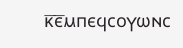ⲕ̅ⲉ̅ⲙⲡⲉϥⲥⲟⲩⲱⲛⲥ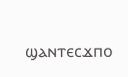ϣⲁⲛⲧⲉⲥϫⲡⲟ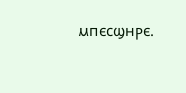ⲙⲡⲉⲥϣⲏⲣⲉ.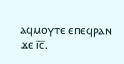ⲁϥⲙⲟⲩⲧⲉ ⲉⲡⲉϥⲣⲁⲛ ϫⲉ ⲓ̅ⲥ̅.